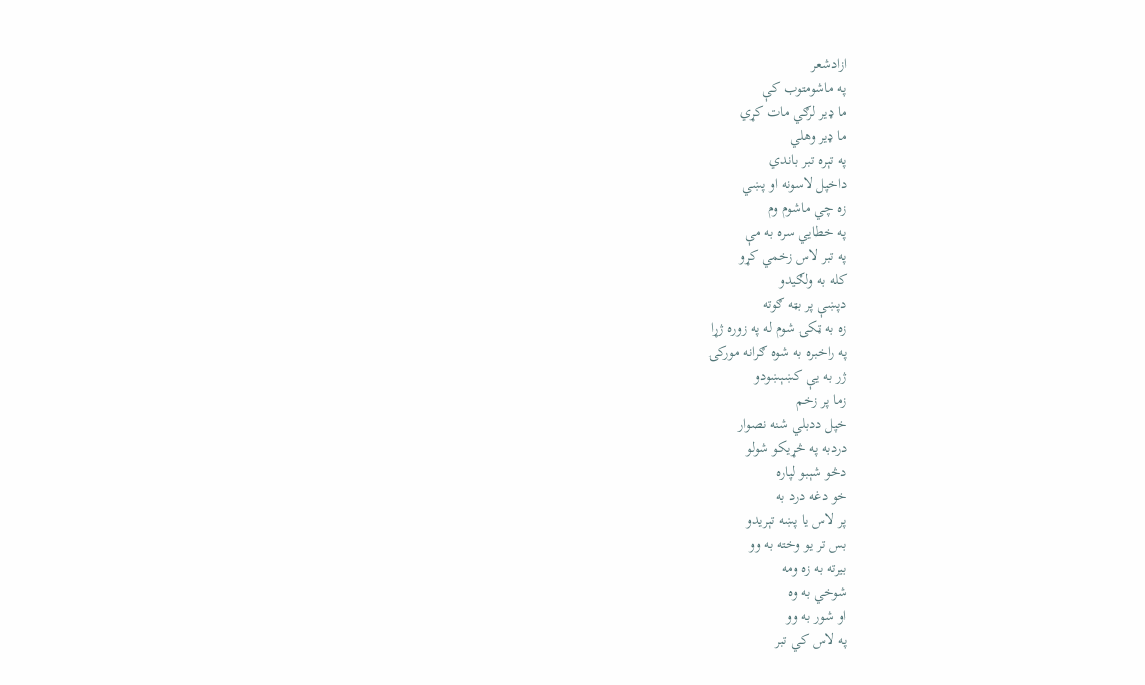ازادشعر
په ماشومتوب كې
ما ډير لرګي مات كړي
ما ډير وهلي
په تېره تبر باندي
داخپل لاسونه او پښي
زه چي ماشوم وم
په خطايي سره به مې
په تبر لاس زخمي كړو
كله به ولګيدو
دپښې پر بټه ګوته
زه به ټكۍ شوم له په زوره ژړا
په راخبره به شوه ګرانه موركۍ
ژر به يې كښېښودو
زما پر زخم
خپل ددبلي شنه نصوار
دردبه په څړيكو شولو
دڅو شېبو لپاره
خو دغه درد به
پر لاس يا پښه تېريدو
بس تر يو وخته به وو
بيرته به زه ومه
شوخي به وه
او شور به وو
په لاس كي تبر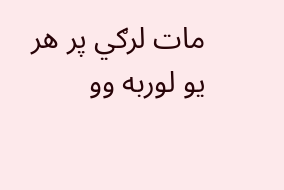مات لرګي پر هر يو لوربه وو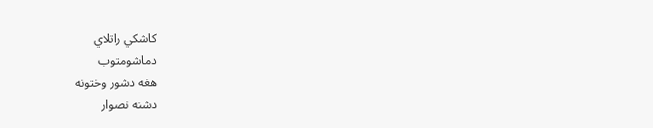كاشكي راتلاي
دماشومتوب
هغه دشور وختونه
دشنه نصوار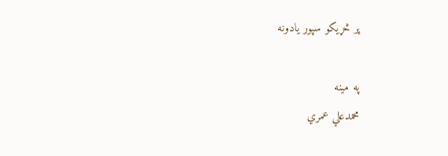پر څړيكو سپور يادونه

په مينه
محمدعلي عمري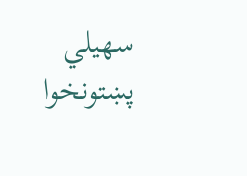سهيلي پښتونخوا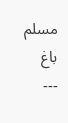مسلم باغ
---